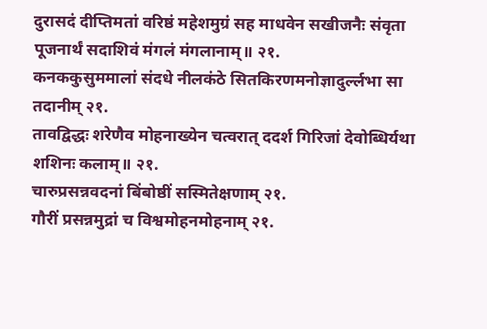दुरासदं दीप्तिमतां वरिष्ठं महेशमुग्रं सह माधवेन सखीजनैः संवृता पूजनार्थं सदाशिवं मंगलं मंगलानाम्॥ २१.
कनककुसुममालां संदधे नीलकंठे सितकिरणमनोज्ञादुर्ल्लभा सा तदानीम् २१.
तावद्विद्धः शरेणैव मोहनाख्येन चत्वरात् ददर्श गिरिजां देवोब्धिर्यथा शशिनः कलाम्॥ २१.
चारुप्रसन्नवदनां बिंबोष्ठीं सस्मितेक्षणाम् २१.
गौरीं प्रसन्नमुद्रां च विश्वमोहनमोहनाम् २१.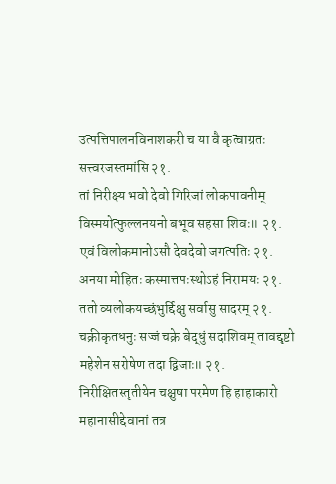उत्पत्तिपालनविनाशकरी च या वै कृत्वाग्रतः सत्त्वरजस्तमांसि २१.
तां निरीक्ष्य भवो देवो गिरिजां लोकपावनीम् विस्मयोत्फुल्लनयनो बभूव सहसा शिवः॥ २१.
एवं विलोकमानोऽसौ देवदेवो जगत्पतिः २१.
अनया मोहितः कस्मात्तपःस्थोऽहं निरामयः २१.
ततो व्यलोकयच्छंभुर्द्दिक्षु सर्वासु सादरम् २१.
चक्रीकृतधनुः सज्जं चक्रे बेद्धुं सदाशिवम् तावद्दृष्टो महेशेन सरोषेण तदा द्विजाः॥ २१.
निरीक्षितस्तृतीयेन चक्षुषा परमेण हि हाहाकारो महानासीद्देवानां तत्र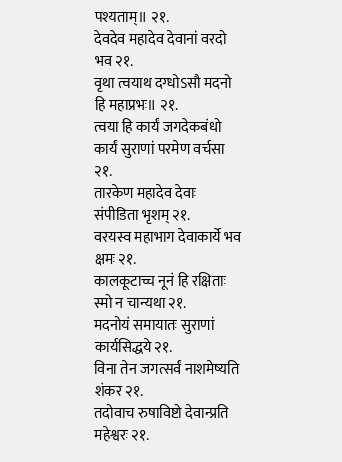पश्यताम्॥ २१.
देवदेव महादेव देवानां वरदो भव २१.
वृथा त्वयाथ दग्धोऽसौ मदनो हि महाप्रभः॥ २१.
त्वया हि कार्यं जगदेकबंधो कार्यं सुराणां परमेण वर्चसा २१.
तारकेण महादेव देवाः संपीडिता भृशम् २१.
वरयस्व महाभाग देवाकार्ये भव क्षमः २१.
कालकूटाच्च नूनं हि रक्षिताः स्मो न चान्यथा २१.
मदनोयं समायातः सुराणां कार्यसिद्धये २१.
विना तेन जगत्सर्वं नाशमेष्यति शंकर २१.
तदोवाच रुषाविष्टो देवान्प्रति महेश्वरः २१.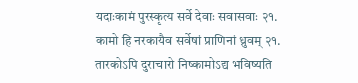यदाःकामं पुरस्कृत्य सर्वे देवाः सवासवाः २१.
कामो हि नरकायैव सर्वेषां प्राणिनां ध्रुवम् २१.
तारकोऽपि दुराचारो निष्कामोऽद्य भविष्यति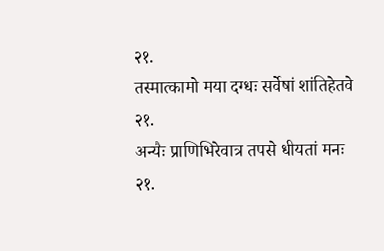२१.
तस्मात्कामो मया दग्धः सर्वेषां शांतिहेतवे २१.
अन्यैः प्राणिभिरेवात्र तपसे धीयतां मनः २१.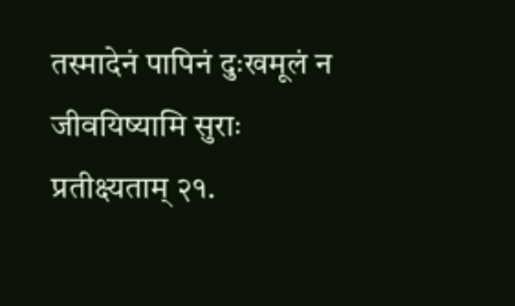तस्मादेनं पापिनं दुःखमूलं न जीवयिष्यामि सुराः प्रतीक्ष्यताम् २१.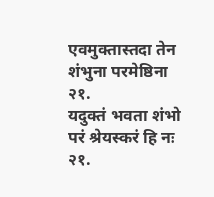एवमुक्तास्तदा तेन शंभुना परमेष्ठिना २१.
यदुक्तं भवता शंभो परं श्रेयस्करं हि नः २१.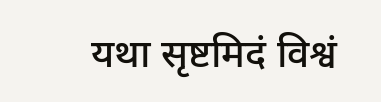यथा सृष्टमिदं विश्वं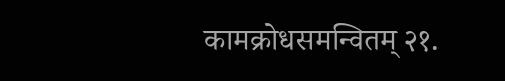कामक्रोधसमन्वितम् २१.